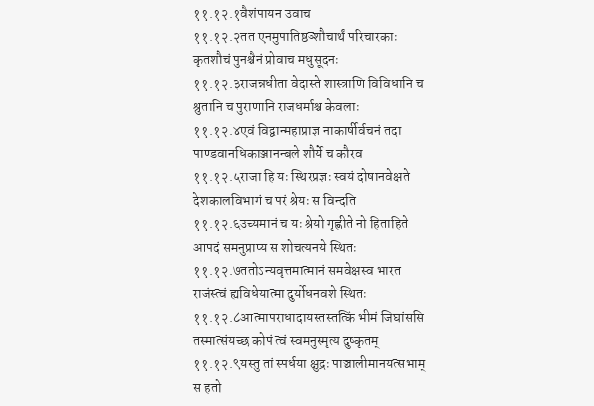११.१२.१वैशंपायन उवाच
११.१२.२तत एनमुपातिष्ठञ्शौचार्थं परिचारकाः
कृतशौचं पुनश्चैनं प्रोवाच मधुसूदनः
११.१२.३राजन्नधीता वेदास्ते शास्त्राणि विविधानि च
श्रुतानि च पुराणानि राजधर्माश्च केवलाः
११.१२.४एवं विद्वान्महाप्राज्ञ नाकार्षीर्वचनं तदा
पाण्डवानधिकाञ्जानन्बले शौर्ये च कौरव
११.१२.५राजा हि यः स्थिरप्रज्ञः स्वयं दोषानवेक्षते
देशकालविभागं च परं श्रेयः स विन्दति
११.१२.६उच्यमानं च यः श्रेयो गृह्णीते नो हिताहिते
आपदं समनुप्राप्य स शोचत्यनये स्थितः
११.१२.७ततोऽन्यवृत्तमात्मानं समवेक्षस्व भारत
राजंस्त्वं ह्यविधेयात्मा दुर्योधनवशे स्थितः
११.१२.८आत्मापराधादायस्तस्तत्किं भीमं जिघांससि
तस्मात्संयच्छ कोपं त्वं स्वमनुस्मृत्य दुष्कृतम्
११.१२.९यस्तु तां स्पर्धया क्षुद्रः पाञ्चालीमानयत्सभाम्
स हतो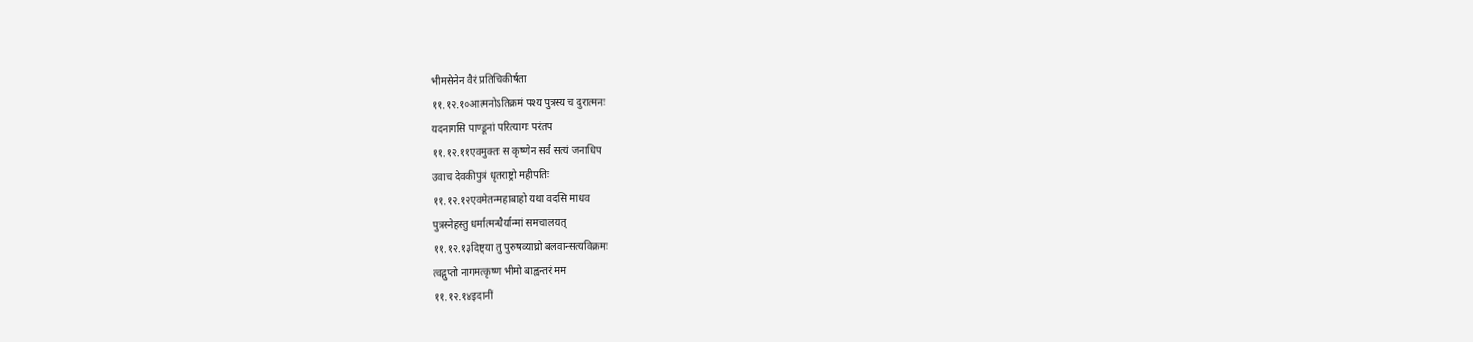भीमसेनेन वैरं प्रतिचिकीर्षता
११.१२.१०आत्मनोऽतिक्रमं पश्य पुत्रस्य च दुरात्मनः
यदनागसि पाण्डूनां परित्यागः परंतप
११.१२.११एवमुक्तः स कृष्णेन सर्वं सत्यं जनाधिप
उवाच देवकीपुत्रं धृतराष्ट्रो महीपतिः
११.१२.१२एवमेतन्महाबाहो यथा वदसि माधव
पुत्रस्नेहस्तु धर्मात्मन्धैर्यान्मां समचालयत्
११.१२.१३दिष्ट्या तु पुरुषव्याघ्रो बलवान्सत्यविक्रमः
त्वद्गुप्तो नागमत्कृष्ण भीमो बाह्वन्तरं मम
११.१२.१४इदानीं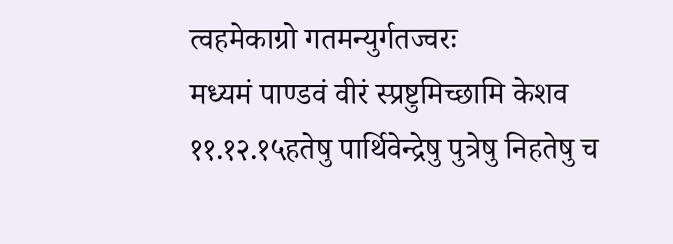त्वहमेकाग्रो गतमन्युर्गतज्वरः
मध्यमं पाण्डवं वीरं स्प्रष्टुमिच्छामि केशव
११.१२.१५हतेषु पार्थिवेन्द्रेषु पुत्रेषु निहतेषु च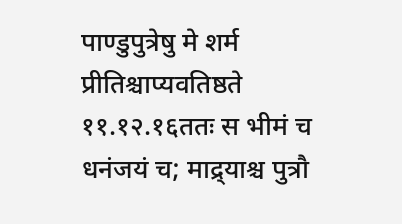पाण्डुपुत्रेषु मे शर्म प्रीतिश्चाप्यवतिष्ठते
११.१२.१६ततः स भीमं च धनंजयं च; माद्र्याश्च पुत्रौ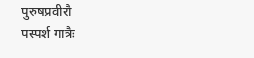पुरुषप्रवीरौ
पस्पर्श गात्रैः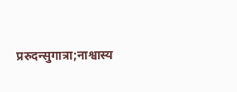प्ररुदन्सुगात्रा;नाश्वास्य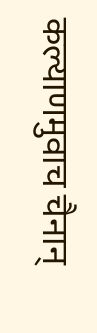कल्याणमुवाच चैनान्